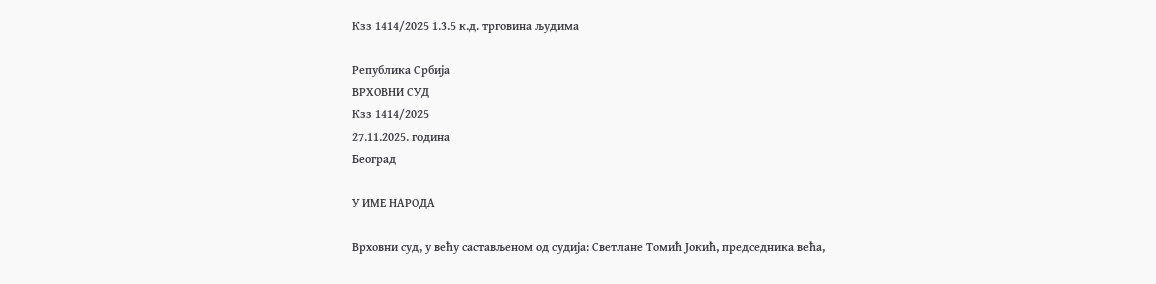Кзз 1414/2025 1.3.5 к.д. трговина људима

Република Србија
ВРХОВНИ СУД
Кзз 1414/2025
27.11.2025. година
Београд

У ИМЕ НАРОДА

Врховни суд, у већу састављеном од судија: Светлане Томић Јокић, председника већа,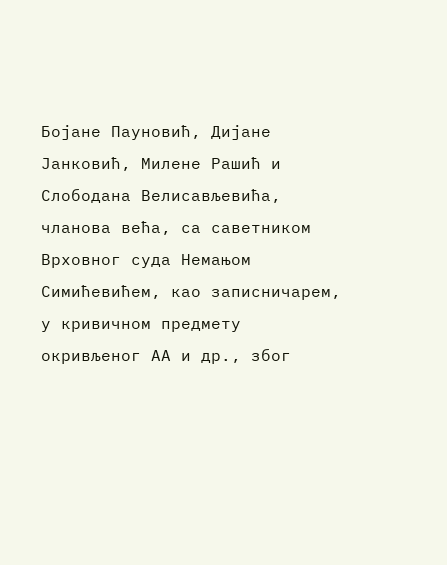Бојане Пауновић, Дијане Јанковић, Милене Рашић и Слободана Велисављевића, чланова већа, са саветником Врховног суда Немањом Симићевићем, као записничарем, у кривичном предмету окривљеног АА и др., због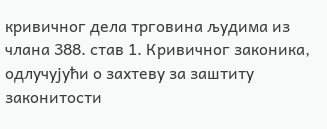кривичног дела трговина људима из члана 388. став 1. Кривичног законика, одлучујући о захтеву за заштиту законитости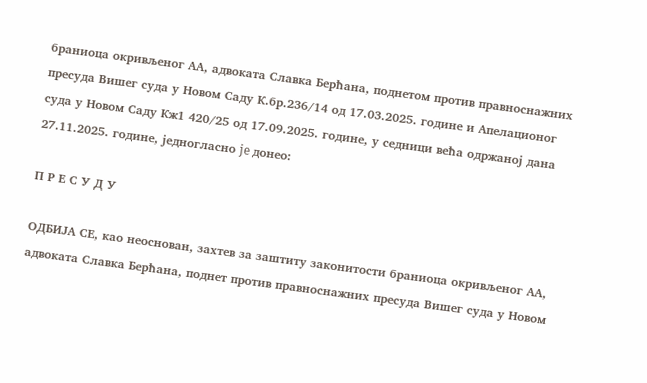браниоца окривљеног АА, адвоката Славка Берћана, поднетом против правноснажних пресуда Вишег суда у Новом Саду К.бр.236/14 од 17.03.2025. године и Апелационог суда у Новом Саду Кж1 420/25 од 17.09.2025. године, у седници већа одржаној дана 27.11.2025. године, једногласно je донео:

П Р Е С У Д У

ОДБИЈА СЕ, као неоснован, захтев за заштиту законитости браниоца окривљеног АА, адвоката Славка Берћана, поднет против правноснажних пресуда Вишег суда у Новом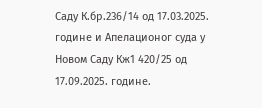Саду К.бр.236/14 од 17.03.2025. године и Апелационог суда у Новом Саду Кж1 420/25 од 17.09.2025. године.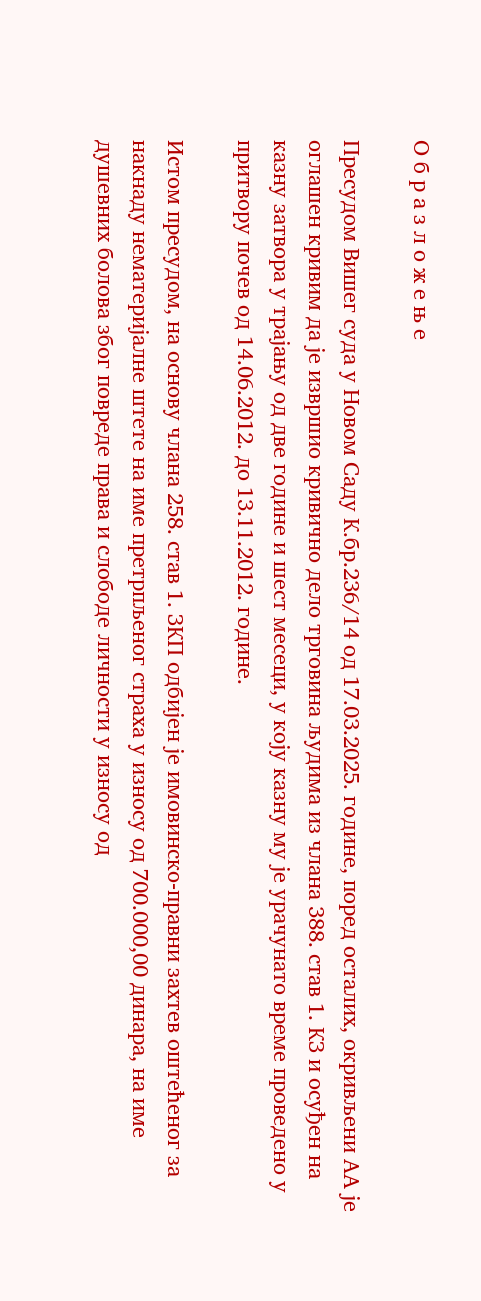О б р а з л о ж е њ е

Пресудом Вишег суда у Новом Саду К.бр.236/14 од 17.03.2025. године, поред осталих, окривљени АА је оглашен кривим да је извршио кривично дело трговина људима из члана 388. став 1. КЗ и осуђен на казну затвора у трајању од две године и шест месеци, у коју казну му је урачунато време проведено у притвору почев од 14.06.2012. до 13.11.2012. године.

Истом пресудом, на основу члана 258. став 1. ЗКП одбијен је имовинско-правни захтев оштећеног за накнаду нематеријалне штете на име претрпљеног страха у износу од 700.000,00 динара, на име душевних болова због повреде права и слободе личности у износу од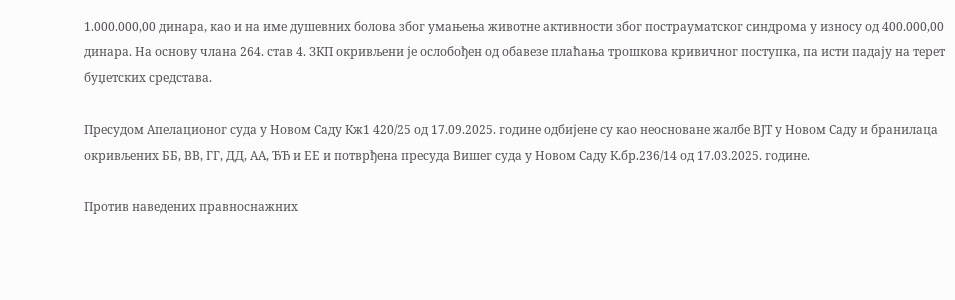1.000.000,00 динара, као и на име душевних болова због умањења животне активности због пострауматског синдрома у износу од 400.000,00 динара. На основу члана 264. став 4. ЗКП окривљени је ослобођен од обавезе плаћања трошкова кривичног поступка, па исти падају на терет буџетских средстава.

Пресудом Апелационог суда у Новом Саду Кж1 420/25 од 17.09.2025. године одбијене су као неосноване жалбе ВЈТ у Новом Саду и бранилаца окривљених ББ, ВВ, ГГ, ДД, АА, ЂЂ и ЕЕ и потврђена пресуда Вишег суда у Новом Саду К.бр.236/14 од 17.03.2025. године.

Против наведених правноснажних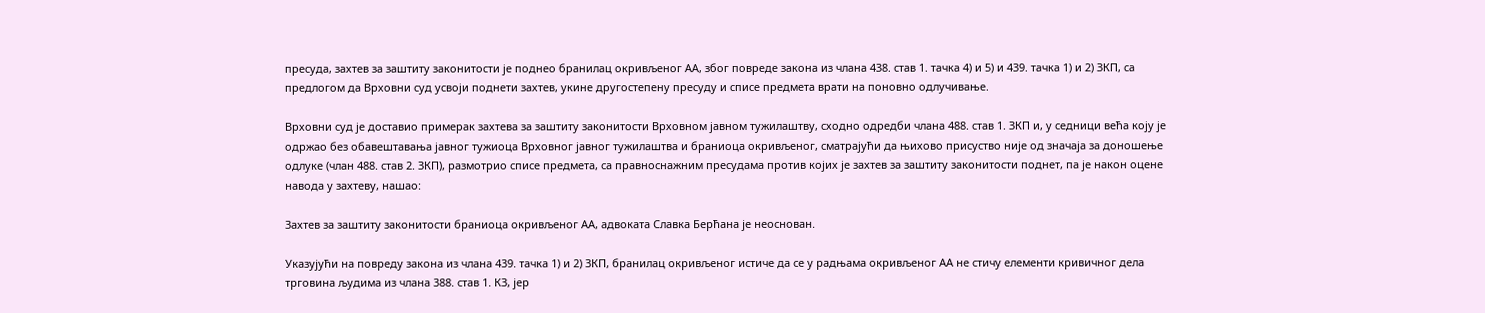пресуда, захтев за заштиту законитости је поднео бранилац окривљеног АА, због повреде закона из члана 438. став 1. тачка 4) и 5) и 439. тачка 1) и 2) ЗКП, са предлогом да Врховни суд усвоји поднети захтев, укине другостепену пресуду и списе предмета врати на поновно одлучивање.

Врховни суд је доставио примерак захтева за заштиту законитости Врховном јавном тужилаштву, сходно одредби члана 488. став 1. ЗКП и, у седници већа коју је одржао без обавештавања јавног тужиоца Врховног јавног тужилаштва и браниоца окривљеног, сматрајући да њихово присуство није од значаја за доношење одлуке (члан 488. став 2. ЗКП), размотрио списе предмета, са правноснажним пресудама против којих је захтев за заштиту законитости поднет, па је након оцене навода у захтеву, нашао:

Захтев за заштиту законитости браниоца окривљеног АА, адвоката Славка Берћана је неоснован.

Указујући на повреду закона из члана 439. тачка 1) и 2) ЗКП, бранилац окривљеног истиче да се у радњама окривљеног АА не стичу елементи кривичног дела трговина људима из члана 388. став 1. КЗ, јер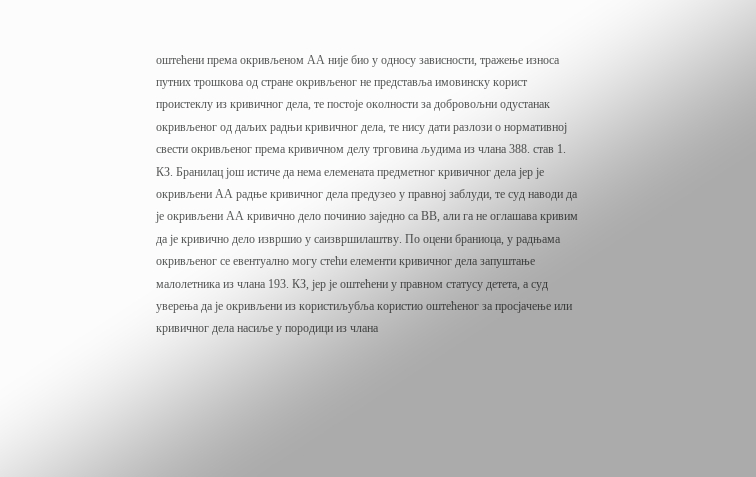оштећени према окривљеном АА није био у односу зависности, тражење износа путних трошкова од стране окривљеног не представља имовинску корист проистеклу из кривичног дела, те постоје околности за добровољни одустанак окривљеног од даљих радњи кривичног дела, те нису дати разлози о нормативној свести окривљеног према кривичном делу трговина људима из члана 388. став 1. КЗ. Бранилац још истиче да нема елемената предметног кривичног дела јер је окривљени АА радње кривичног дела предузео у правној заблуди, те суд наводи да је окривљени АА кривично дело починио заједно са ВВ, али га не оглашава кривим да је кривично дело извршио у саизвршилаштву. По оцени браниоца, у радњама окривљеног се евентуално могу стећи елементи кривичног дела запуштање малолетника из члана 193. КЗ, јер је оштећени у правном статусу детета, а суд уверења да је окривљени из користиљубља користио оштећеног за просјачење или кривичног дела насиље у породици из члана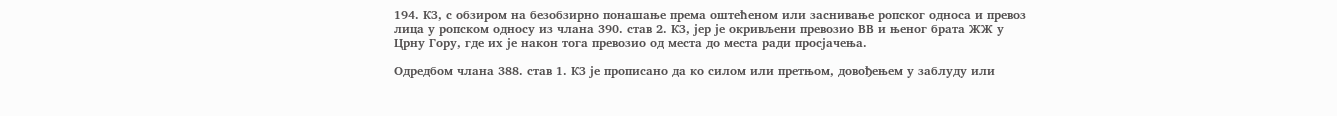194. КЗ, с обзиром на безобзирно понашање према оштећеном или заснивање ропског односа и превоз лица у ропском односу из члана 390. став 2. КЗ, јер је окривљени превозио ВВ и њеног брата ЖЖ у Црну Гору, где их је након тога превозио од места до места ради просјачења.

Одредбом члана 388. став 1. КЗ је прописано да ко силом или претњом, довођењем у заблуду или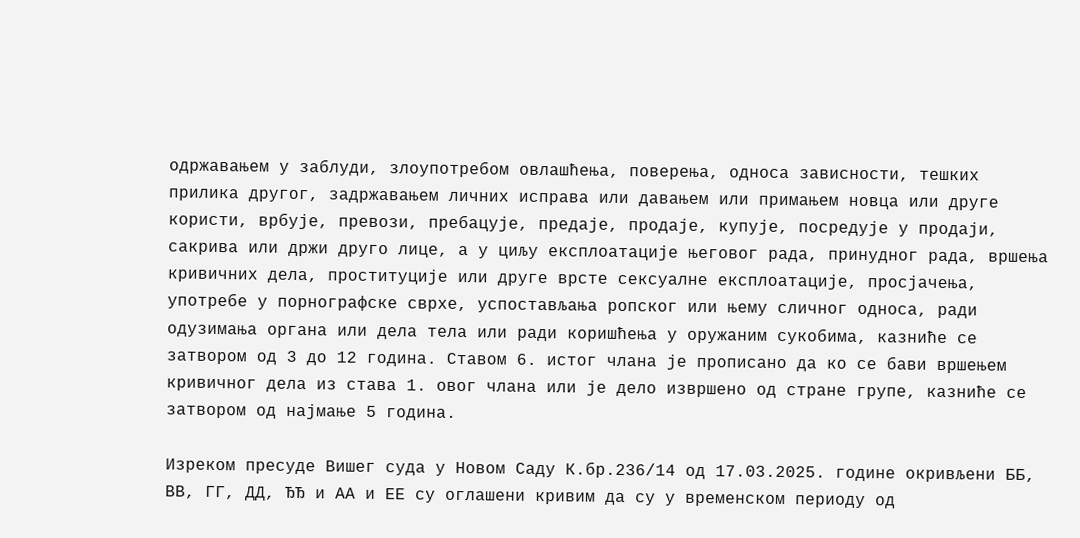одржавањем у заблуди, злоупотребом овлашћења, поверења, односа зависности, тешких прилика другог, задржавањем личних исправа или давањем или примањем новца или друге користи, врбује, превози, пребацује, предаје, продаје, купује, посредује у продаји, сакрива или држи друго лице, а у циљу експлоатације његовог рада, принудног рада, вршења кривичних дела, проституције или друге врсте сексуалне експлоатације, просјачења, употребе у порнографске сврхе, успостављања ропског или њему сличног односа, ради одузимања органа или дела тела или ради коришћења у оружаним сукобима, казниће се затвором од 3 до 12 година. Ставом 6. истог члана је прописано да ко се бави вршењем кривичног дела из става 1. овог члана или је дело извршено од стране групе, казниће се затвором од најмање 5 година.

Изреком пресуде Вишег суда у Новом Саду К.бр.236/14 од 17.03.2025. године окривљени ББ, ВВ, ГГ, ДД, ЂЂ и АА и ЕЕ су оглашени кривим да су у временском периоду од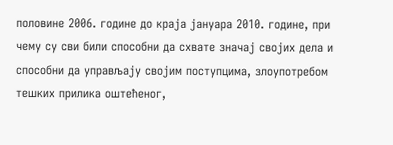половине 2006. године до краја јануара 2010. године, при чему су сви били способни да схвате значај својих дела и способни да управљају својим поступцима, злоупотребом тешких прилика оштећеног,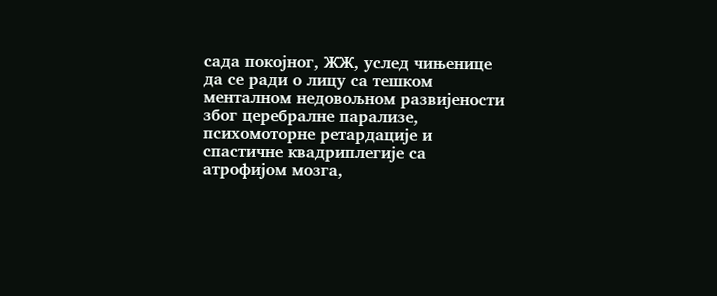сада покојног, ЖЖ, услед чињенице да се ради о лицу са тешком менталном недовољном развијености због церебралне парализе, психомоторне ретардације и спастичне квадриплегије са атрофијом мозга,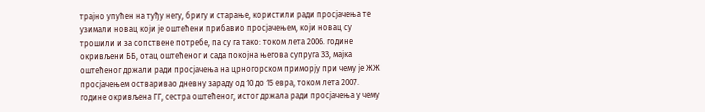трајно упућен на туђу негу, бригу и старање, користили ради просјачења те узимали новац који је оштећени прибавио просјачењем, који новац су трошили и за сопствене потребе, па су га тако: током лета 2006. године окривљени ББ, отац оштећеног и сада покојна његова супруга ЗЗ, мајка оштећеног држали ради просјачења на црногорском приморју при чему је ЖЖ просјачењем остваривао дневну зараду од 10 до 15 евра, током лета 2007. године окривљена ГГ, сестра оштећеног, истог држала ради просјачења у чему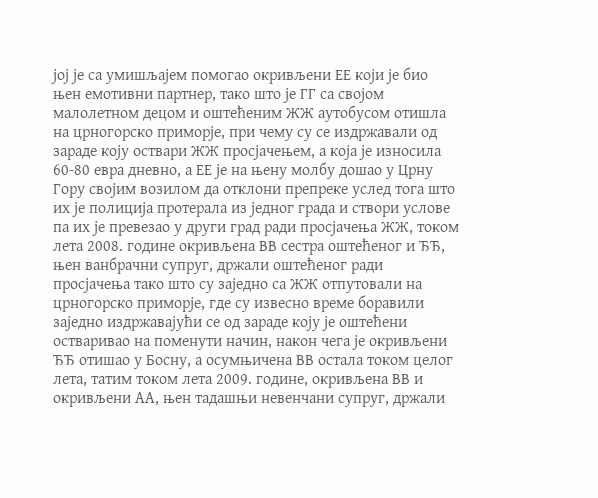јој је са умишљајем помогао окривљени ЕЕ који је био њен емотивни партнер, тако што је ГГ са својом малолетном децом и оштећеним ЖЖ аутобусом отишла на црногорско приморје, при чему су се издржавали од зараде коју оствари ЖЖ просјачењем, а која је износила 60-80 евра дневно, а ЕЕ је на њену молбу дошао у Црну Гору својим возилом да отклони препреке услед тога што их је полиција протерала из једног града и створи услове па их је превезао у други град ради просјачења ЖЖ, током лета 2008. године окривљена ВВ сестра оштећеног и ЂЂ, њен ванбрачни супруг, држали оштећеног ради просјачења тако што су заједно са ЖЖ отпутовали на црногорско приморје, где су извесно време боравили заједно издржавајући се од зараде коју је оштећени остваривао на поменути начин, након чега је окривљени ЂЂ отишао у Босну, а осумњичена ВВ остала током целог лета, татим током лета 2009. године, окривљена ВВ и окривљени АА, њен тадашњи невенчани супруг, држали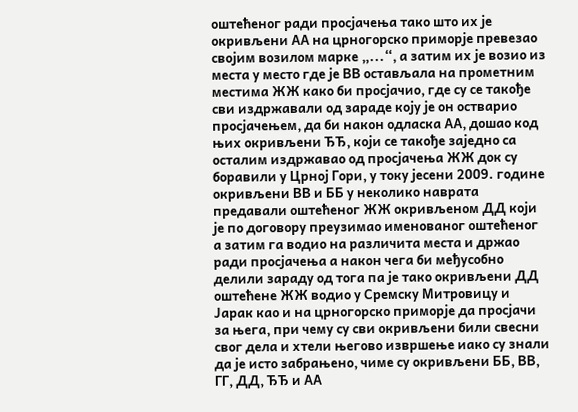оштећеног ради просјачења тако што их је окривљени АА на црногорско приморје превезао својим возилом марке „...“, а затим их је возио из места у место где је ВВ остављала на прометним местима ЖЖ како би просјачио, где су се такође сви издржавали од зараде коју је он остварио просјачењем, да би након одласка АА, дошао код њих окривљени ЂЂ, који се такође заједно са осталим издржавао од просјачења ЖЖ док су боравили у Црној Гори, у току јесени 2009. године окривљени ВВ и ББ у неколико наврата предавали оштећеног ЖЖ окривљеном ДД који је по договору преузимао именованог оштећеног а затим га водио на различита места и држао ради просјачења а након чега би међусобно делили зараду од тога па је тако окривљени ДД оштећене ЖЖ водио у Сремску Митровицу и Јарак као и на црногорско приморје да просјачи за њега, при чему су сви окривљени били свесни свог дела и хтели његово извршење иако су знали да је исто забрањено, чиме су окривљени ББ, ВВ, ГГ, ДД, ЂЂ и АА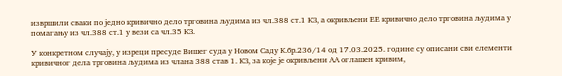извршили сваки по једно кривично дело трговина људима из чл.388 ст.1 КЗ, а окривљени ЕЕ кривично дело трговина људима у помагању из чл.388 ст.1 у вези са чл.35 КЗ.

У конкретном случају, у изреци пресуде Вишег суда у Новом Саду К.бр.236/14 од 17.03.2025. године су описани сви елементи кривичног дела трговина људима из члана 388 став 1. КЗ, за које је окривљени АА оглашен кривим,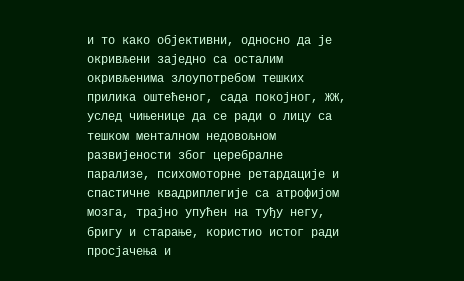и то како објективни, односно да је окривљени заједно са осталим окривљенима злоупотребом тешких прилика оштећеног, сада покојног, ЖЖ, услед чињенице да се ради о лицу са тешком менталном недовољном развијености због церебралне парализе, психомоторне ретардације и спастичне квадриплегије са атрофијом мозга, трајно упућен на туђу негу, бригу и старање, користио истог ради просјачења и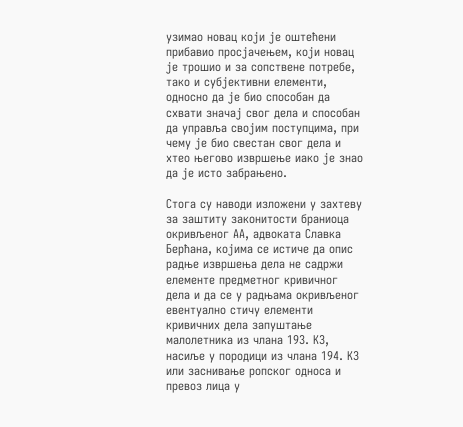узимао новац који је оштећени прибавио просјачењем, који новац је трошио и за сопствене потребе, тако и субјективни елементи, односно да је био способан да схвати значај свог дела и способан да управља својим поступцима, при чему је био свестан свог дела и хтео његово извршење иако је знао да је исто забрањено.

Стога су наводи изложени у захтеву за заштиту законитости браниоца окривљеног АА, адвоката Славка Берћана, којима се истиче да опис радње извршења дела не садржи елементе предметног кривичног дела и да се у радњама окривљеног евентуално стичу елементи кривичних дела запуштање малолетника из члана 193. КЗ, насиље у породици из члана 194. КЗ или заснивање ропског односа и превоз лица у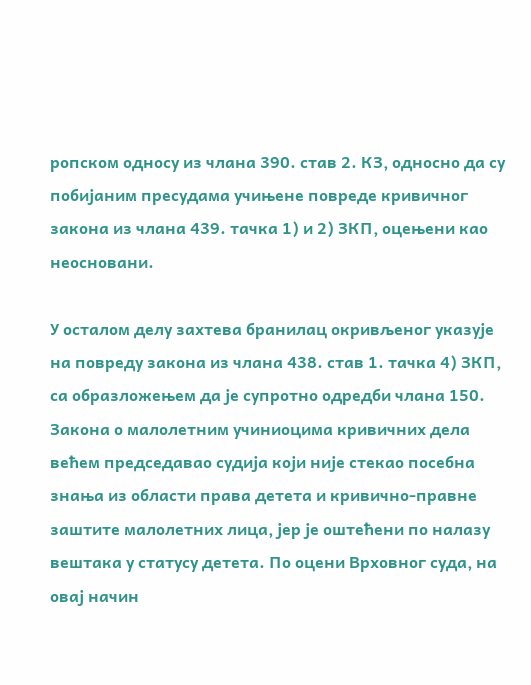ропском односу из члана 390. став 2. КЗ, односно да су побијаним пресудама учињене повреде кривичног закона из члана 439. тачка 1) и 2) ЗКП, оцењени као неосновани.

У осталом делу захтева бранилац окривљеног указује на повреду закона из члана 438. став 1. тачка 4) ЗКП, са образложењем да је супротно одредби члана 150. Закона о малолетним учиниоцима кривичних дела већем председавао судија који није стекао посебна знања из области права детета и кривично-правне заштите малолетних лица, јер је оштећени по налазу вештака у статусу детета. По оцени Врховног суда, на овај начин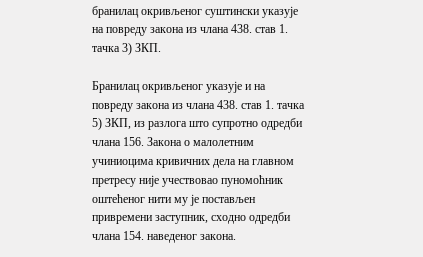бранилац окривљеног суштински указује на повреду закона из члана 438. став 1. тачка 3) ЗКП.

Бранилац окривљеног указује и на повреду закона из члана 438. став 1. тачка 5) ЗКП, из разлога што супротно одредби члана 156. Закона о малолетним учиниоцима кривичних дела на главном претресу није учествовао пуномоћник оштећеног нити му је постављен привремени заступник, сходно одредби члана 154. наведеног закона.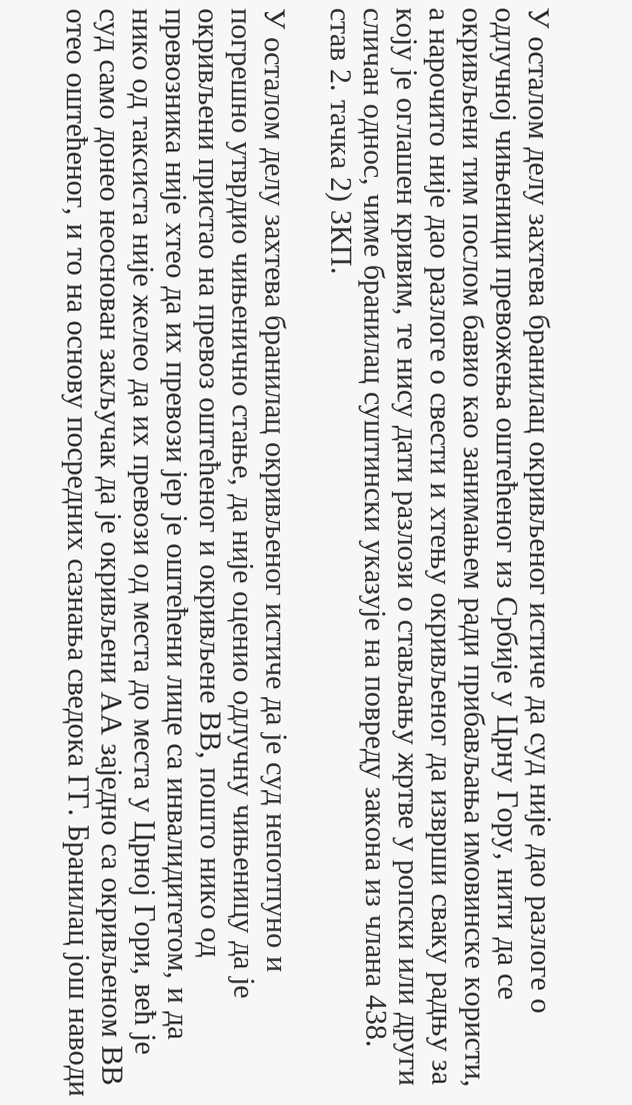У осталом делу захтева бранилац окривљеног истиче да суд није дао разлоге о одлучној чињеници превожења оштећеног из Србије у Црну Гору, нити да се окривљени тим послом бавио као занимањем ради прибављања имовинске користи, а нарочито није дао разлоге о свести и хтењу окривљеног да изврши сваку радњу за коју је оглашен кривим, те нису дати разлози о стављању жртве у ропски или други сличан однос, чиме бранилац суштински указује на повреду закона из члана 438. став 2. тачка 2) ЗКП.

У осталом делу захтева бранилац окривљеног истиче да је суд непотпуно и погрешно утврдио чињенично стање, да није оценио одлучну чињеницу да је окривљени пристао на превоз оштећеног и окривљене ВВ, пошто нико од превозника није хтео да их превози јер је оштећени лице са инвалидитетом, и да нико од таксиста није желео да их превози од места до места у Црној Гори, већ је суд само донео неоснован закључак да је окривљени АА заједно са окривљеном ВВ отео оштећеног, и то на основу посредних сазнања сведока ГГ. Бранилац још наводи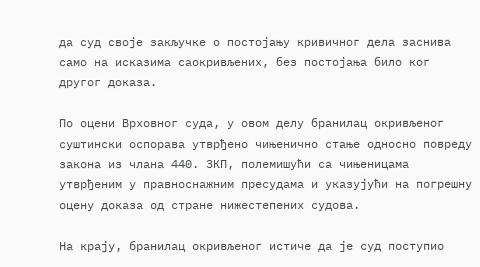да суд своје закључке о постојању кривичног дела заснива само на исказима саокривљених, без постојања било ког другог доказа.

По оцени Врховног суда, у овом делу бранилац окривљеног суштински оспорава утврђено чињенично стање односно повреду закона из члана 440. ЗКП, полемишући са чињеницама утврђеним у правноснажним пресудама и указујући на погрешну оцену доказа од стране нижестепених судова.

На крају, бранилац окривљеног истиче да је суд поступио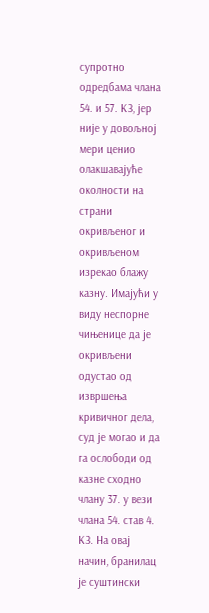супротно одредбама члана 54. и 57. КЗ, јер није у довољној мери ценио олакшавајуће околности на страни окривљеног и окривљеном изрекао блажу казну. Имајући у виду неспорне чињенице да је окривљени одустао од извршења кривичног дела, суд је могао и да га ослободи од казне сходно члану 37. у вези члана 54. став 4. КЗ. На овај начин, бранилац је суштински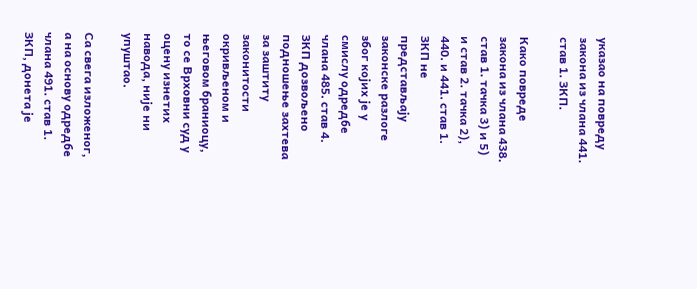указао на повреду закона из члана 441. став 1. ЗКП.

Како повреде закона из члана 438. став 1. тачка 3) и 5) и став 2. тачка 2), 440. и 441. став 1. ЗКП не представљају законске разлоге због којих је у смислу одредбе члана 485. став 4. ЗКП дозвољено подношење захтева за заштиту законитости окривљеном и његовом браниоцу, то се Врховни суд у оцену изнетих навода, није ни упуштао.

Са свега изложеног, а на основу одредбе члана 491. став 1. ЗКП, донета је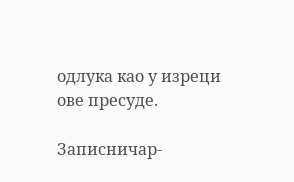одлука као у изреци ове пресуде.

Записничар-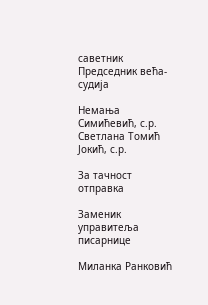саветник                                                                                                                                                                                                                                                                                                                                                                                                     Председник већа-судија

Немања Симићевић, с.р.                                                                                                                                                                                                                                                                                                                                                                                          Светлана Томић Јокић, с.р.

За тачност отправка

Заменик управитеља писарнице

Миланка Ранковић